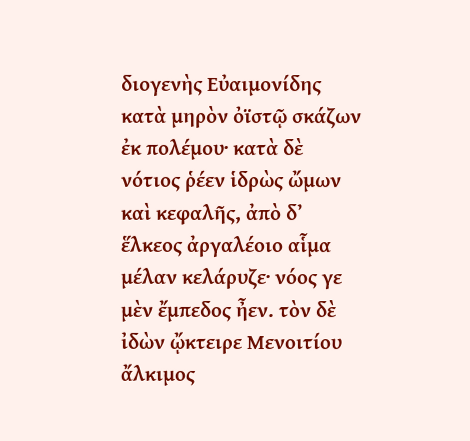διογενὴς Εὐαιμονίδης κατὰ μηρὸν ὀϊστῷ σκάζων ἐκ πολέμου· κατὰ δὲ νότιος ῥέεν ἱδρὼς ὤμων καὶ κεφαλῆς, ἀπὸ δʼ ἕλκεος ἀργαλέοιο αἷμα μέλαν κελάρυζε· νόος γε μὲν ἔμπεδος ἦεν. τὸν δὲ ἰδὼν ᾤκτειρε Μενοιτίου ἄλκιμος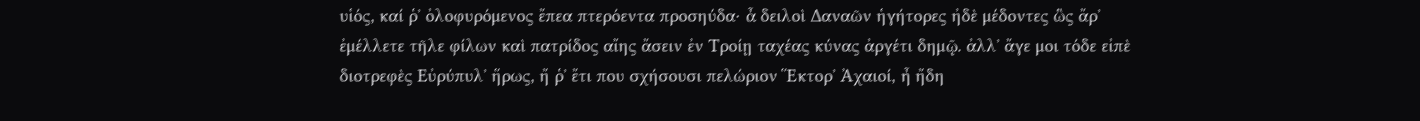υἱός, καί ῥʼ ὀλοφυρόμενος ἔπεα πτερόεντα προσηύδα· ἆ δειλοὶ Δαναῶν ἡγήτορες ἠδὲ μέδοντες ὣς ἄρʼ ἐμέλλετε τῆλε φίλων καὶ πατρίδος αἴης ἄσειν ἐν Τροίῃ ταχέας κύνας ἀργέτι δημῷ. ἀλλʼ ἄγε μοι τόδε εἰπὲ διοτρεφὲς Εὐρύπυλʼ ἥρως, ἤ ῥʼ ἔτι που σχήσουσι πελώριον Ἕκτορʼ Ἀχαιοί, ἦ ἤδη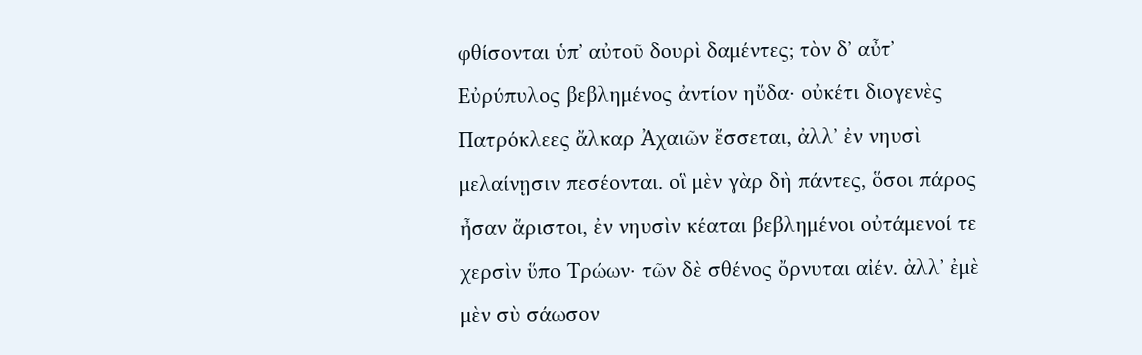φθίσονται ὑπʼ αὐτοῦ δουρὶ δαμέντες; τὸν δʼ αὖτʼ Εὐρύπυλος βεβλημένος ἀντίον ηὔδα· οὐκέτι διογενὲς Πατρόκλεες ἄλκαρ Ἀχαιῶν ἔσσεται, ἀλλʼ ἐν νηυσὶ μελαίνῃσιν πεσέονται. οἳ μὲν γὰρ δὴ πάντες, ὅσοι πάρος ἦσαν ἄριστοι, ἐν νηυσὶν κέαται βεβλημένοι οὐτάμενοί τε χερσὶν ὕπο Τρώων· τῶν δὲ σθένος ὄρνυται αἰέν. ἀλλʼ ἐμὲ μὲν σὺ σάωσον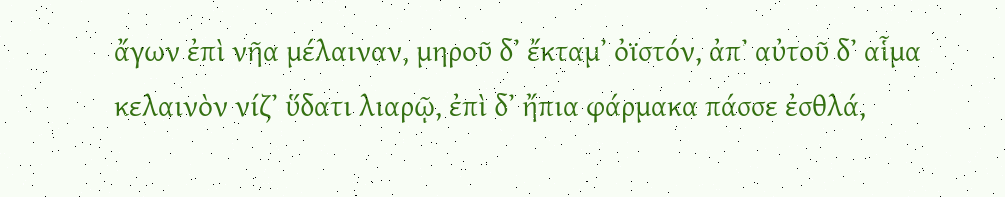ἄγων ἐπὶ νῆα μέλαιναν, μηροῦ δʼ ἔκταμʼ ὀϊστόν, ἀπʼ αὐτοῦ δʼ αἷμα κελαινὸν νίζʼ ὕδατι λιαρῷ, ἐπὶ δʼ ἤπια φάρμακα πάσσε ἐσθλά,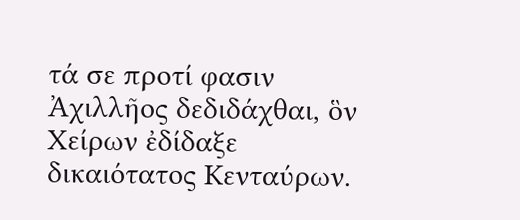τά σε προτί φασιν Ἀχιλλῆος δεδιδάχθαι, ὃν Χείρων ἐδίδαξε δικαιότατος Κενταύρων.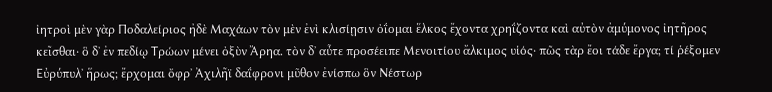ἰητροὶ μὲν γὰρ Ποδαλείριος ἠδὲ Μαχάων τὸν μὲν ἐνὶ κλισίῃσιν ὀΐομαι ἕλκος ἔχοντα χρηΐζοντα καὶ αὐτὸν ἀμύμονος ἰητῆρος κεῖσθαι· ὃ δʼ ἐν πεδίῳ Τρώων μένει ὀξὺν Ἄρηα. τὸν δʼ αὖτε προσέειπε Μενοιτίου ἄλκιμος υἱός· πῶς τὰρ ἔοι τάδε ἔργα; τί ῥέξομεν Εὐρύπυλʼ ἥρως; ἔρχομαι ὄφρʼ Ἀχιλῆϊ δαΐφρονι μῦθον ἐνίσπω ὃν Νέστωρ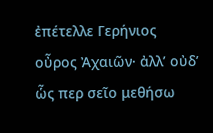ἐπέτελλε Γερήνιος οὖρος Ἀχαιῶν· ἀλλʼ οὐδʼ ὧς περ σεῖο μεθήσω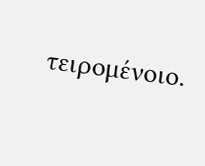τειρομένοιο.